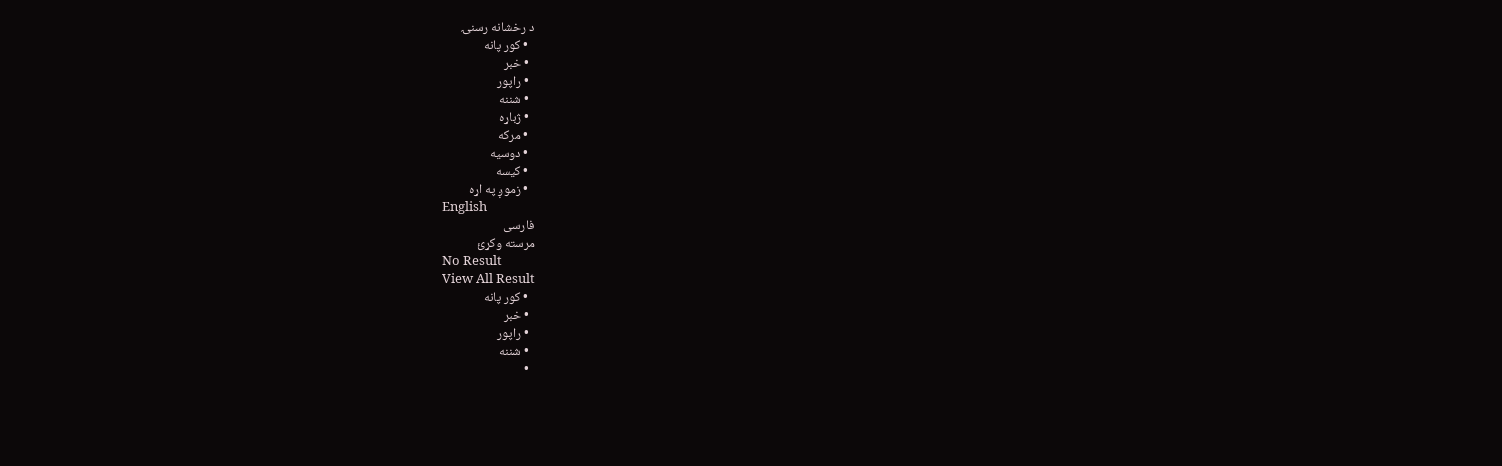د رخشانه رسنۍ
  • کور پانه
  • خبر
  • راپور
  • شننه
  • ژباړه
  • مرکه
  • دوسیه
  • کیسه
  • زموږ په اړه
English
فارسی
مرسته وکړئ
No Result
View All Result
  • کور پانه
  • خبر
  • راپور
  • شننه
  •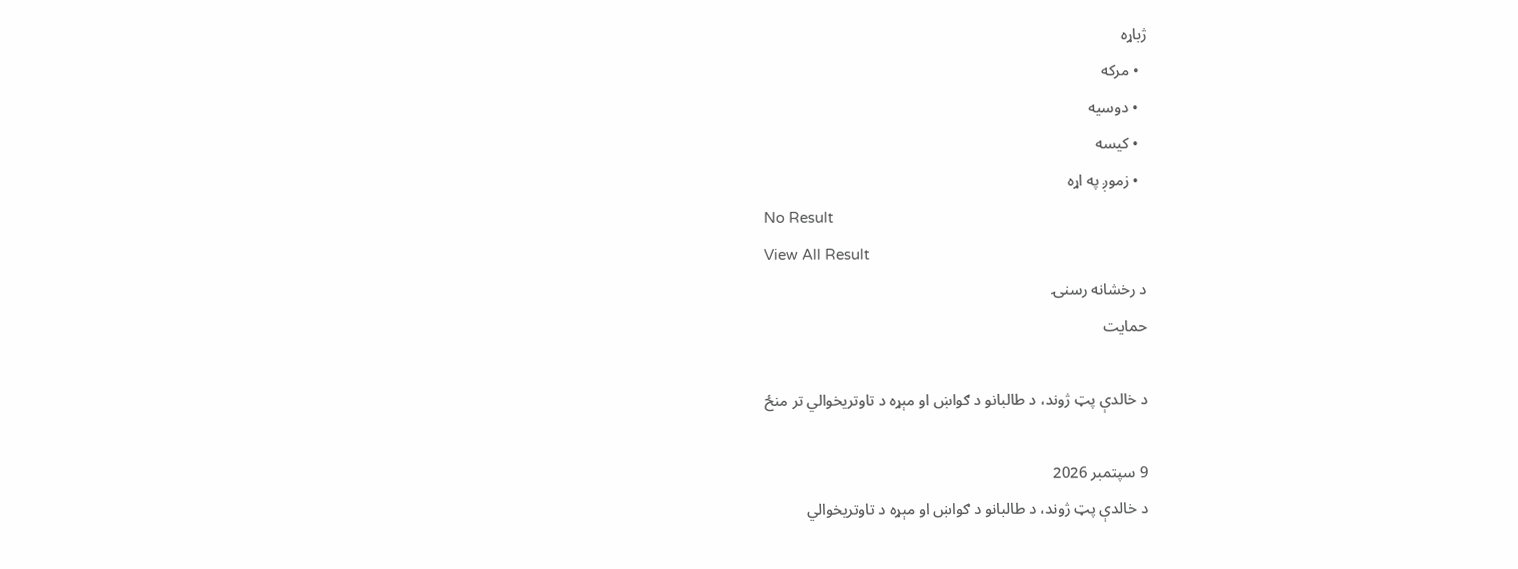ژباړه
  • مرکه
  • دوسیه
  • کیسه
  • زموږ په اړه
No Result
View All Result
د رخشانه رسنۍ
حمایت

د خالدې پټ ژوند، د طالبانو د ګواښ او مېړه د تاوتریخوالي تر منځ

9 سپتمبر 2026
د خالدې پټ ژوند، د طالبانو د ګواښ او مېړه د تاوتریخوالي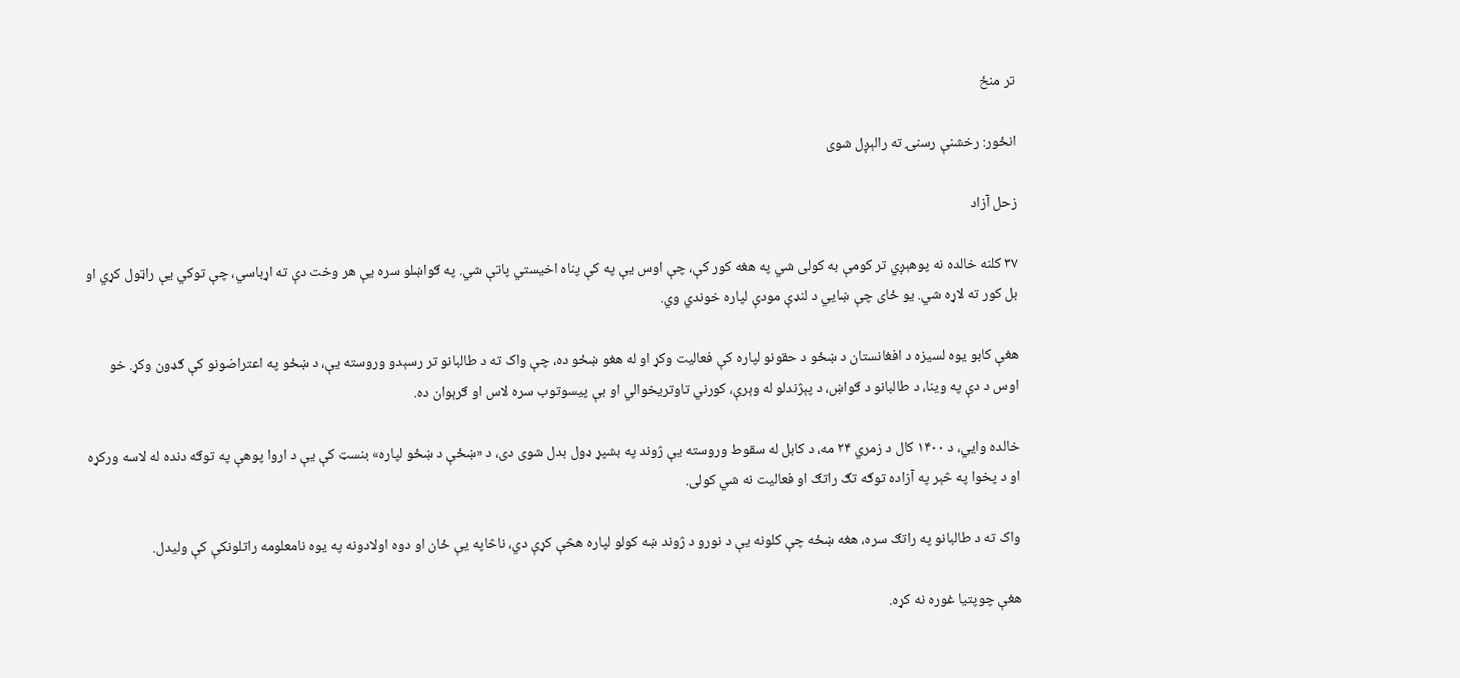تر منځ

انځور: رخشنې رسنۍ ته رالېږل شوی

زحل آزاد

۳۷ کلنه خالده نه پوهېږي تر کومې به کولی شي په هغه کور کې، چې اوس یې په کې پناه اخیستي پاتې شي. په ګواښلو سره یې هر وخت دې ته اړباسي، چې توکي یې راټول کړي او بل کور ته لاړه شي. یو ځای چې ښايي د لنډې مودې لپاره خوندي وي.

هغې کابو یوه لسیزه د افغانستان د ښځو د حقونو لپاره کې فعالیت وکړ او له هغو ښځو ده، چې واک ته د طالبانو تر رسېدو وروسته یې، د ښځو په اعتراضونو کې ګډون وکړ. خو اوس د دې په وینا، د طالبانو د ګواښ، د پېژندلو له وېرې، کورني تاوتریخوالي او بې پیسوتوب سره لاس او ګرېوان ده.

خالده وايي، د ۱۴۰۰ کال د زمري ۲۴ مه، د کابل له سقوط وروسته یې ژوند په بشپړ ډول بدل شوی دی، د «ښځې د ښځو لپاره» بنسټ کې یې د اروا پوهې په توګه دنده له لاسه ورکړه او د پخوا په څېر په آزاده توګه تګ راتګ او فعالیت نه شي کولی.

واک ته د طالبانو په راتګ سره، هغه ښځه چې کلونه یې د نورو د ژوند ښه کولو لپاره هڅې کړې دي، ناڅاپه یې ځان او دوه اولادونه په یوه نامعلومه راتلونکې کې ولیدل.

هغې چوپتیا غوره نه کړه.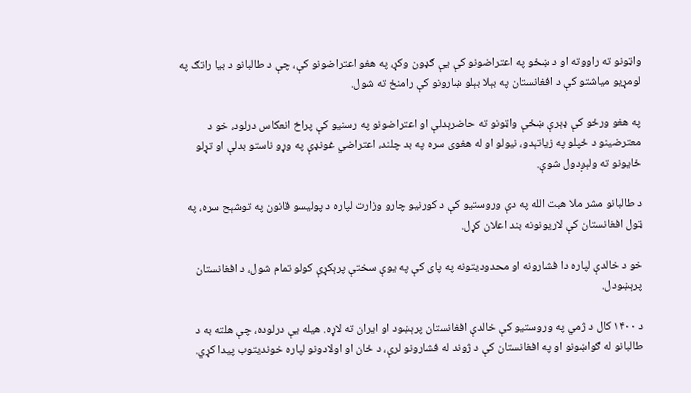واټونو ته راووته او د ښځو په اعتراضونو کې یې ګډون وکړ، په هغو اعتراضونو کې، چې د طالبانو د بیا راتګ په لومړیو میاشتو کې د افغانستان په بېلا بېلو ښارونو کې رامنځ ته شول.

په هغو ورځو کې ډېرې ښځې واټونو ته حاضرېدلې او اعتراضونو په رسنیو کې پراخ انعکاس درلود، خو د معترضینو د ځپلو په زیاتېدو، نیولو او له هغوی سره په بد چلند، اعتراضي غونډې په وړو ناستو بدلې او تړلو ځایونو ته ولېږدول شوې.

د طالبانو مشر ملا هبت الله په دې وروستیو کې د کورنیو چارو وزارت لپاره د پولیسو قانون په توشېح سره، په ټول افغانستان کې لاریونونه بند اعلان کړل.

خو د خالدې لپاره دا فشارونه او محدودیتونه په پای کې په یوې سختې پرېکړې کولو تمام شول، د افغانستان پرېښودل.

د ۱۴۰۰ کال د ژمي په وروستیو کې خالدې افغانستان پرېښود او ایران ته لاړه. هیله یې درلوده، چې هلته به د طالبانو له ګواښونو او په افغانستان کې د ژوند له فشارونو لرې، د ځان او اولادونو لپاره خوندیتوب پیدا کړي.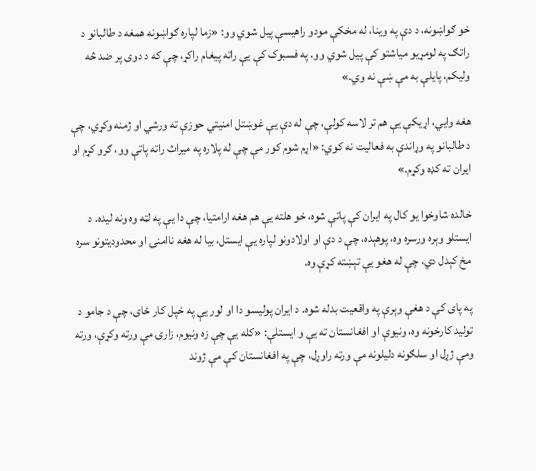خو ګواښونه، د دې په وینا، له مخکې مودو راهیسې پیل شوي وو: «زما لپاره ګواښونه همغه د طالبانو د راتګ په لومړیو میاشتو کې پیل شوي وو. په فسبوک کې یې راته پیغام راکړ، چې که د دوی پر ضد څه ولیکم، پایلې به مې ښې نه وي.»

هغه وايي، اړیکې یې هم تر لاسه کولې، چې له دې یې غوښتل امنیتي حوزې ته ورشي او ژمنه وکړي، چې د طالبانو په وړاندې به فعالیت نه کوي: «اړم شوم کور مې چې له پلاره په میراث راته پاتې وو، ګرو کړم او ایران ته کډه وکړم.»

خالده شاوخوا یو کال په ایران کې پاتې شوه، خو هلته یې هم هغه ارامتیا، چې دا یې په لټه وه ونه لیده. د ایستلو وېره ورسره وه، پوهېده، چې د دې او اولادونو لپاره یې ایستل، بیا له هغه ناامنۍ او محدودیتونو سره مخ کېدل دي، چې له هغو یې تېښته کړې وه.

په پای کې د هغې وېرې په واقعیت بدله شوه. د ایران پولیسو دا او لور یې په خپل کار ځای، چې د جامو د تولید کارخونه وه، ونیوې او افغانستان ته یې و ایستلې: «کله یې چې زه ونیوم، زارۍ مې ورته وکړې، ورته ومې ژړل او سلګونه دلیلونه مې ورته راوړل، چې په افغانستان کې مې ژوند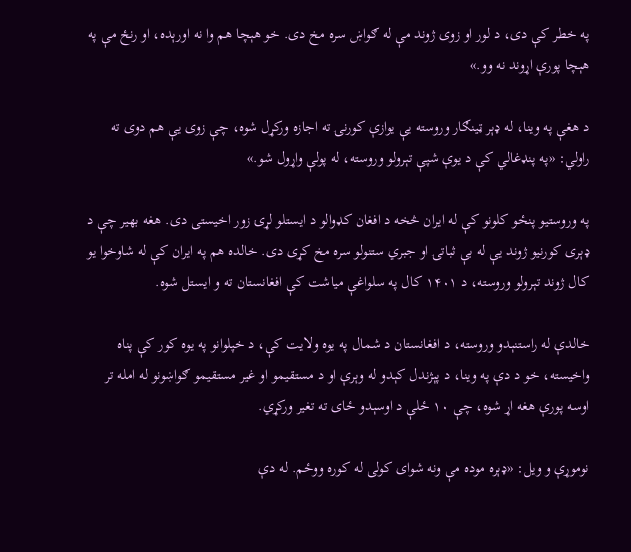په خطر کې دی، د لور او زوی ژوند مې له ګواښ سره مخ دی. خو هېچا هم وا نه اورېده، او رنځ مې په هېچا پورې اړوند نه وو.»

د هغې په وینا، له ډېر ټینګار وروسته یې یوازې کورنۍ ته اجازه ورکړل شوه، چې زوی یې هم دوی ته راولي: «په پنډغالي کې د یوې شپې تېرولو وروسته، له پولې واړول شو.»

په وروستیو پنځو کلونو کې له ایران څخه د افغان کډوالو د ایستلو لړۍ زور اخیستی دی. هغه بهیر چې د ډېری کورنیو ژوند یې له بې ثباتۍ او جبري ستنولو سره مخ کړی دی. خالده هم په ایران کې له شاوخوا یو کال ژوند تېرولو وروسته، د ۱۴۰۱ کال په سلواغې میاشت کې افغانستان ته و ایستل شوه.

خالدې له راستنېدو وروسته، د افغانستان د شمال په یوه ولایت کې، د خپلوانو په یوه کور کې پناه واخیسته، خو د دې په وینا، د پېژندل کېدو له وېرې او د مستقیمو او غیر مستقیمو ګواښونو له امله تر اوسه پورې هغه اړ شوه، چې ۱۰ ځلې د اوسېدو ځای ته تغیر ورکړي.

نوموړې و ویل: «ډېره موده مې ونه شوای کولی له کوره ووځم. له دې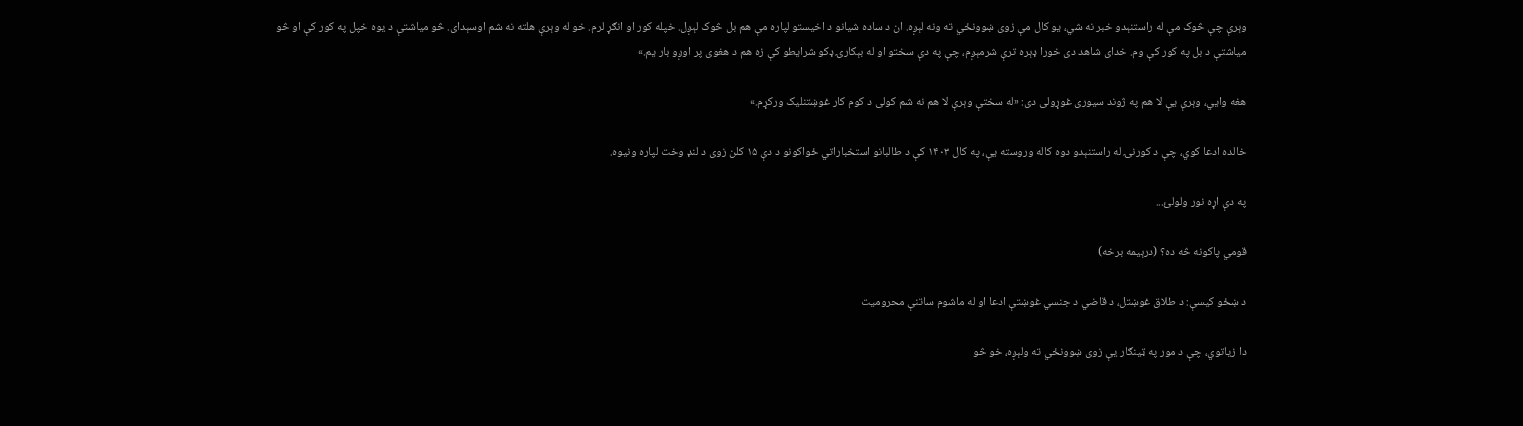وېرې چې څوک مې له راستنېدو خبر نه شي، یو کال مې زوی ښوونځي ته ونه لېږه. ان د ساده شیانو د اخیستو لپاره مې هم بل څوک لېږل. خپله کور او انګړ لرم. خو له وېرې هلته نه شم اوسېدای. څو میاشتې د یوه خپل په کور کې او څو میاشتې د بل په کور کې وم. خدای شاهد دی خورا ډېره ترې شرمېږم، چې په دې سختو او له بېکارۍ ډکو شرایطو کې زه هم د هغوی پر اوږو بار یم.»

هغه وايي، وېرې یې لا هم په ژوند سیوری غوړولی دی: «له سختې وېرې لا هم نه شم کولی د کوم کار غوښتنلیک ورکړم.»

خالده ادعا کوي، چې د کورنۍ له راستنېدو دوه کاله وروسته یې، په کال ۱۴۰۳ کې د طالبانو استخباراتي ځواکونو د دې ۱۵ کلن زوی د لنډ وخت لپاره ونیوه.

په دې اړه نور ولولئ...

قومي پاکونه څه ده؟ (درېیمه برخه)

د ښځو کیسې: د طلاق غوښتل، د قاضي د جنسي غوښتې ادعا او له ماشوم ساتنې محرومیت

دا زیاتوي، چې د مور په ټینګار یې زوی ښوونځي ته ولېږه، خو څو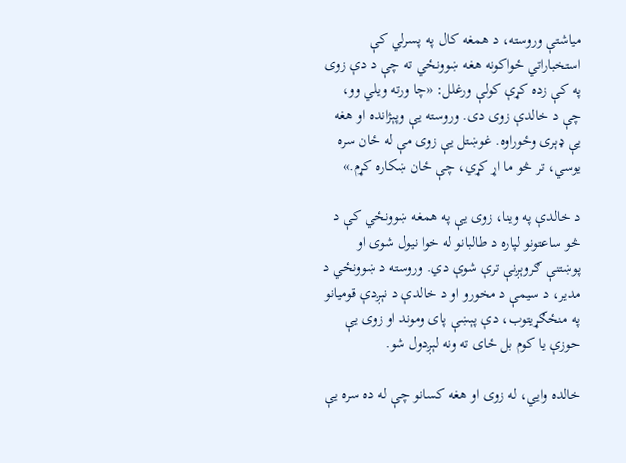میاشتې وروسته، د همغه کال په پسرلي کې استخباراتي ځواکونه هغه ښوونځي ته چې د دې زوی په کې زده کړې کولې ورغلل: «چا ورته ویلي وو، چې د خالدې زوی دی. وروسته یې وپېژانده او هغه یې ډېری وځوراوه. غوښتل یې زوی مې له ځان سره یوسي، تر څو ما اړ کړي، چې ځان ښکاره کړم.»

د خالدې په وینا، زوی یې په همغه ښوونځي کې د څو ساعتونو لپاره د طالبانو له خوا نیول شوی او پوښتنې ګروېږنې ترې شوې دي. وروسته د ښوونځي د مدیر، د سیمې د مخورو او د خالدې د نېږدې قومیانو په منځګړیتوب، دې پېښې پای وموند او زوی یې حوزې یا کوم بل ځای ته ونه لېږدول شو.

خالده وايي، له زوی او هغه کسانو چې له ده سره یې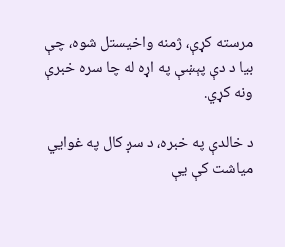مرسته کړې، ژمنه واخیستل شوه، چې بیا د دې پېښې په اړه له چا سره خبرې ونه کړي.

د خالدې په خبره، د سږ کال په غوايي میاشت کې یې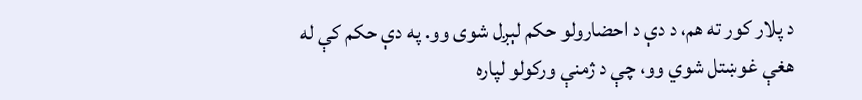د پلار کور ته هم، د دې د احضارولو حکم لېږل شوی وو. په دې حکم کې له هغې غوښتل شوي وو، چې د ژمنې ورکولو لپاره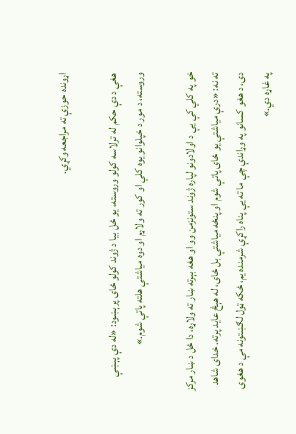اړونده حوزې ته مراجعه وکړي.

هغې د دې حکم له ترلاسه کولو وروسته، یو ځل بیا د ژوند کولو ځای پرېښود: «له دې پېښې وروسته، د مور د خپلوانو یوه کلي او کور ته ولاړم او دوه میاشتې هلته پاتې شوم.»

خو په کلي کې یې د اولادونو لپاره ژوند ستونزمن وو او هغه بېرته ښار ته ولاړه، دا ځل د ښار مرکز ته نه: «درې میاشتې یو ځای پاتې شوم او پنځه میاشتې بل ځای، له هېڅ عاید پرته. خدای شاهد دی، د هغو کسانو په وړاندې چې ما ته یې پناه راکړې شرمنده یم، ځکه ټول لګښتونه مې د هغوی په غاړه دي.»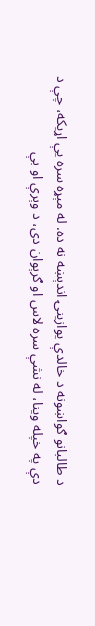د طالبانو ګواښونه د خالدې یوازینۍ اندېښه نه ده. له مېړه سره یې اړیکه، چې د دې په خپله وینا، له نشې سره لاس او ګرېوان دی، د وېرې او بې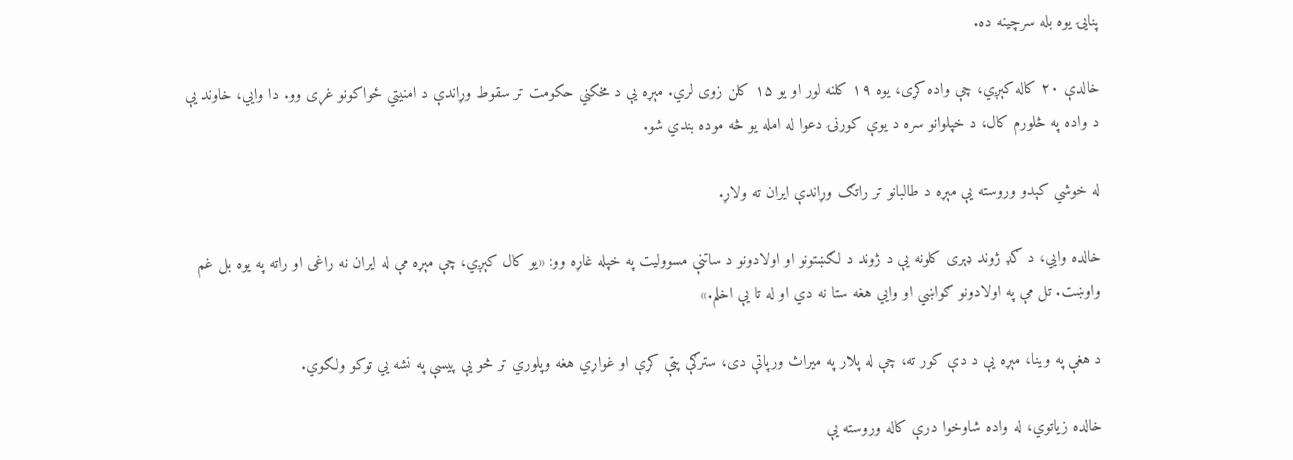پنايۍ یوه بله سرچینه ده.

خالدې ۲۰ کاله کېږي، چې واده کړی، یوه ۱۹ کلنه لور او یو ۱۵ کلن زوی لري. مېړه یې د مخکني حکومت تر سقوط وړاندې د امنیتي ځواکونو غړی وو. دا وايي، خاوند یې د واده په څلورم کال، د خپلوانو سره د یوې کورنۍ دعوا له امله یو څه موده بندي شو.

له خوشي کېدو وروسته یې مېړه د طالبانو تر راتګ وړاندې ایران ته ولاړ.

خالده وايي، د ګډ ژوند ډېری کلونه یې د ژوند د لګښتونو او اولادونو د ساتنې مسوولیت په خپله غاړه وو: «یو کال کېږي، چې مېړه مې له ایران نه راغی او راته په یوه بل غم واوښت. تل مې په اولادونو ګواښي او وايي هغه ستا نه دي او له تا یې اخلم.»

د هغې په وینا، مېړه یې د دې کور ته، چې له پلار په میراث ورپاتې دی، سترګې پټې کړې او غواړي هغه وپلوري تر څو یې پیسې په نشه يي توکو ولګوي.

خالده زیاتوي، له واده شاوخوا درې کاله وروسته یې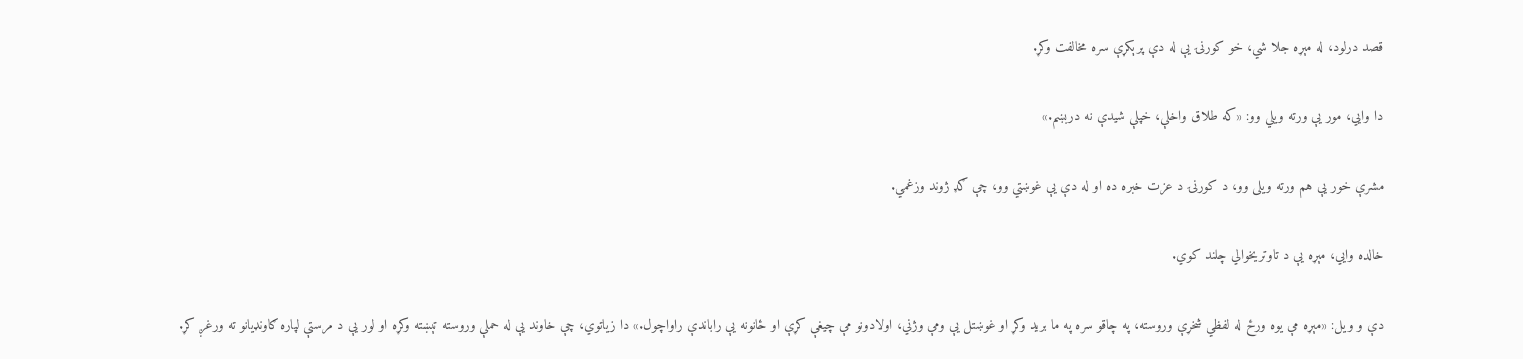قصد درلود، له مېړه جلا شي، خو کورنۍ یې له دې پرېکړې سره مخالفت وکړ.

دا وايي، مور یې ورته ویلي وو: «که طلاق واخلې، خپلې شیدې نه دربښم.»

مشرې خور یې هم ورته ویلی وو، د کورنۍ د عزت خبره ده او له دې یې غوښتي وو، چې ګډ ژوند وزغمي.

خالده وايي، مېړه یې د تاوتریخوالي چلند کوي.

دې و ویل: «مېړه مې یوه ورځ له لفظي شخړې وروسته، په چاقو سره په ما برید وکړ او غوښتل یې ومې وژني، اولادونو مې چیغې کړې او ځانونه یې راباندې راواچول.» دا زیاتوي، چې خاوند یې له حملې وروسته تېښته وکړه او لور یې د مرستې لپاره ګاونډیانو ته ورغږ کړ.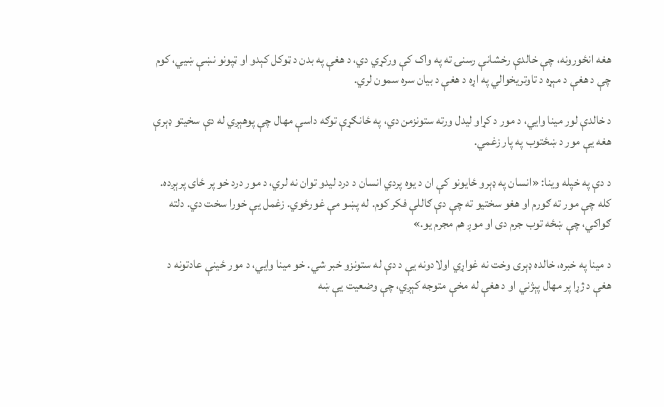هغه انځورونه، چې خالدې رخشانې رسنۍ ته په واک کې ورکړي دي، د هغې په بدن د ټوکل کېدو او ټپونو نښې ښيي، کوم چې د هغې د مېړه د تاوتریخوالي په اړه د هغې د بیان سره سمون لري.

د خالدې لور مینا وايي، د مور د کړاو لیدل ورته ستونزمن دي، په ځانګړې توګه داسې مهال چې پوهېږي له دې سخیتو ډېرې هغه یې مور د ښځتوب په پار زغمي.

د دې په خپله وینا: «انسان په ډېرو ځایونو کې ان د یوه پردي انسان د درد لیدو توان نه لري، د مور درد خو پر ځای پرېږده. کله چې مور ته ګورم او هغو سختیو ته چې دې ګاللې فکر کوم. له پښو مې غورځوي. زغمل یې خورا سخت دي. دلته ګواکي، چې ښځه توب جرم دی او موږ هم مجرم یو.»

د مینا په خبره، خالده ډېری وخت نه غواړي اولادونه یې د دې له ستونزو خبر شي. خو مینا وايي، د مور ځینې عادتونه د هغې د ژړا پر مهال پېژني او د هغې له مخې متوجه کېږي، چې وضعیت یې ښه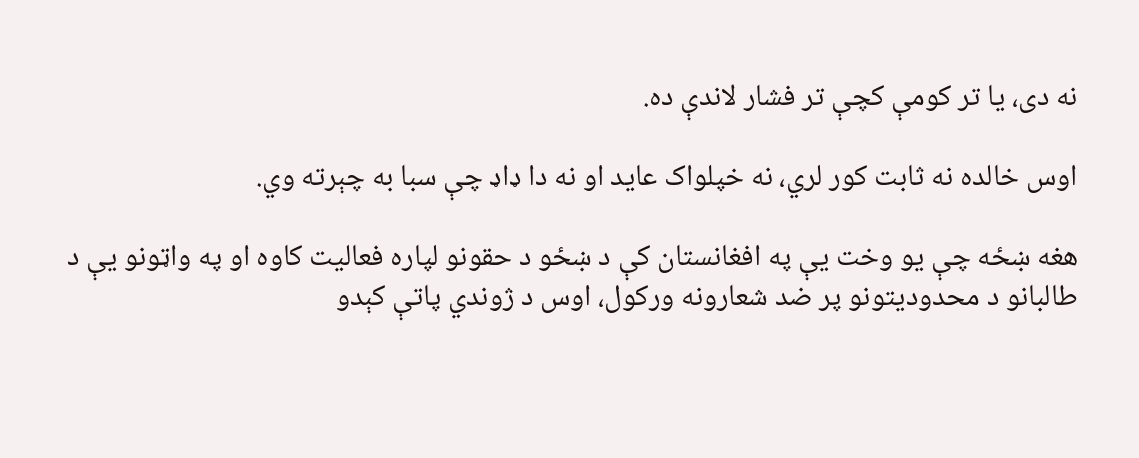نه دی، یا تر کومې کچې تر فشار لاندې ده.

اوس خالده نه ثابت کور لري، نه خپلواک عاید او نه دا ډاډ چې سبا به چېرته وي.

هغه ښځه چې یو وخت یې په افغانستان کې د ښځو د حقونو لپاره فعالیت کاوه او په واټونو یې د طالبانو د محدودیتونو پر ضد شعارونه ورکول، اوس د ژوندي پاتې کېدو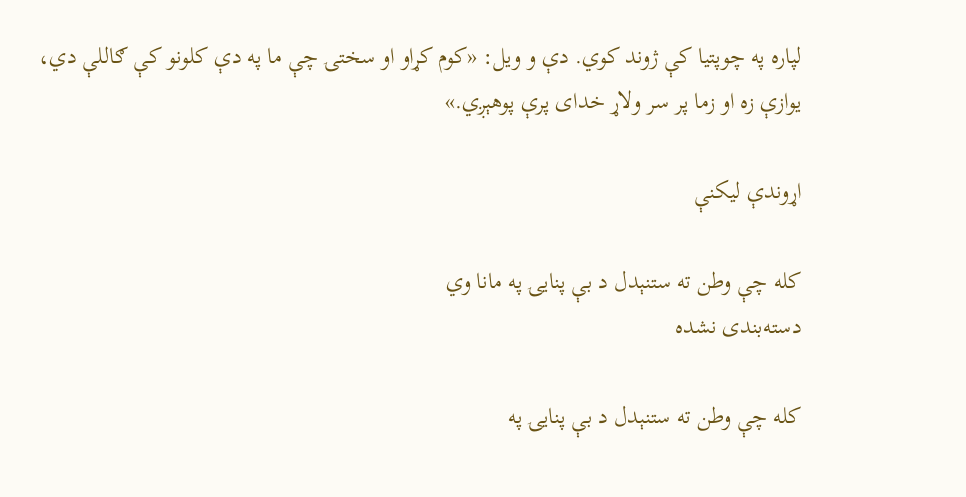لپاره په چوپتیا کې ژوند کوي. دې و ویل: «کوم کړاو او سختۍ چې ما په دې کلونو کې ګاللې دي، یوازې زه او زما پر سر ولاړ خدای پرې پوهېږي.»

اړوندې لیکنې

کله چې وطن ته ستنېدل د بې پنایۍ په مانا وي
دسته‌بندی نشده

کله چې وطن ته ستنېدل د بې پنایۍ په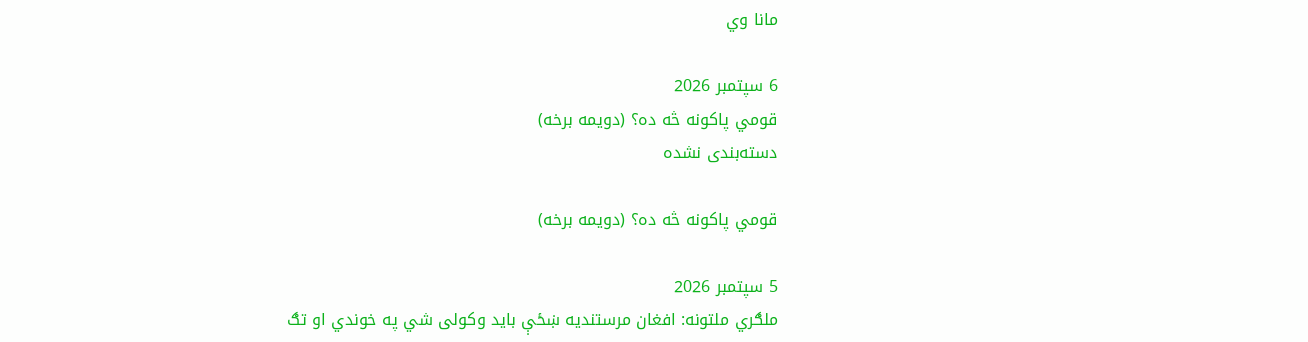مانا وي

6 سپتمبر 2026
قومي پاکونه څه ده؟ (دویمه برخه)
دسته‌بندی نشده

قومي پاکونه څه ده؟ (دویمه برخه)

5 سپتمبر 2026
ملګري ملتونه: افغان مرستندیه ښځې باید وکولی شي په خوندي او تګ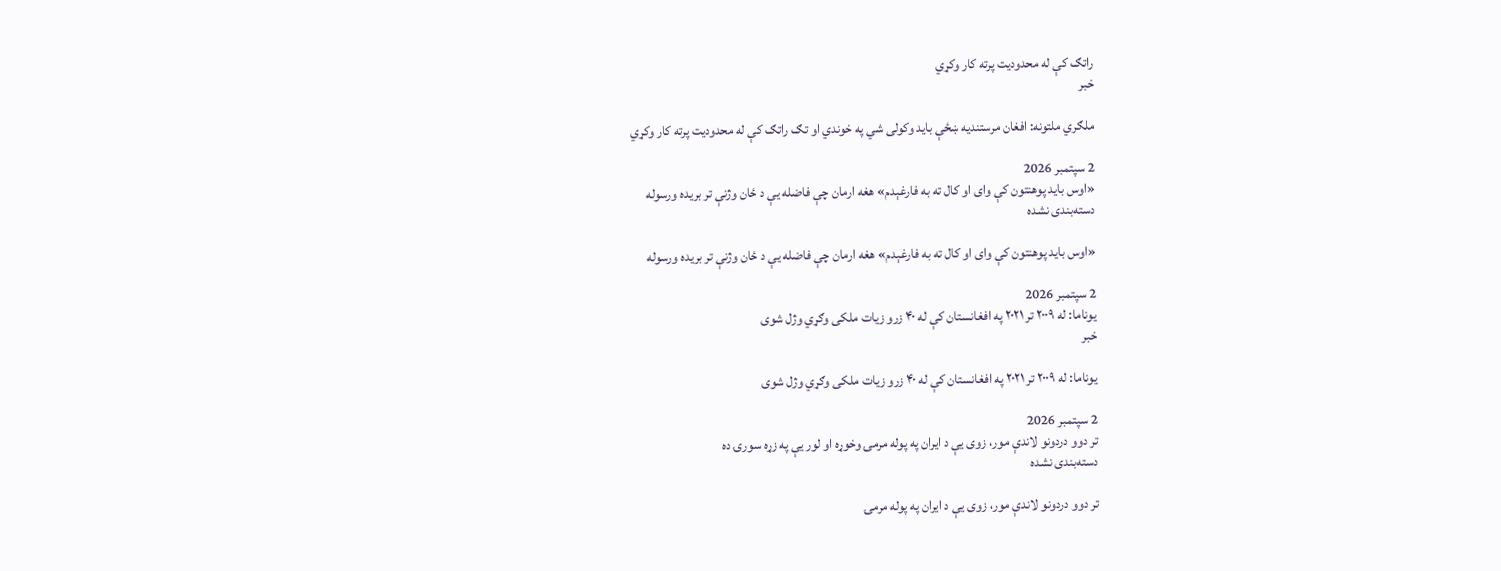راتګ کې له محدودیت پرته کار وکړي
خبر

ملګري ملتونه: افغان مرستندیه ښځې باید وکولی شي په خوندي او تګ راتګ کې له محدودیت پرته کار وکړي

2 سپتمبر 2026
«اوس باید پوهنتون کې وای او کال ته به فارغېدم» هغه ارمان چې فاضله یې د ځان وژنې تر بریده ورسوله
دسته‌بندی نشده

«اوس باید پوهنتون کې وای او کال ته به فارغېدم» هغه ارمان چې فاضله یې د ځان وژنې تر بریده ورسوله

2 سپتمبر 2026
یوناما: له ۲۰۰۹ تر ۲۰۲۱ په افغانستان کې له ۴۰ زرو زیات ملکی وګړي وژل شوی
خبر

یوناما: له ۲۰۰۹ تر ۲۰۲۱ په افغانستان کې له ۴۰ زرو زیات ملکی وګړي وژل شوی

2 سپتمبر 2026
تر دوو دردونو لاندې مور، زوی یې د ایران په پوله مرمۍ وخوړه او لور یې په زړه سورۍ ده
دسته‌بندی نشده

تر دوو دردونو لاندې مور، زوی یې د ایران په پوله مرمۍ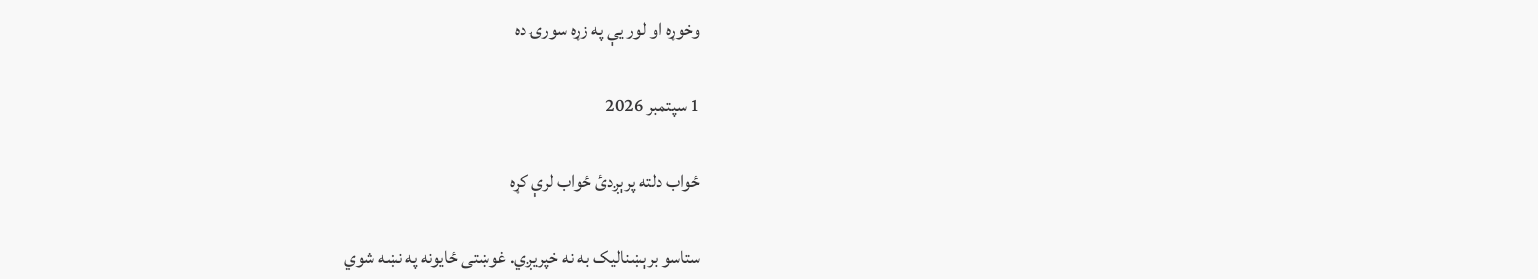وخوړه او لور یې په زړه سورۍ ده

1 سپتمبر 2026

ځواب دلته پرېږدئ ځواب لرې کړه

ستاسو برېښناليک به نه خپريږي. غوښتى ځایونه په نښه شوي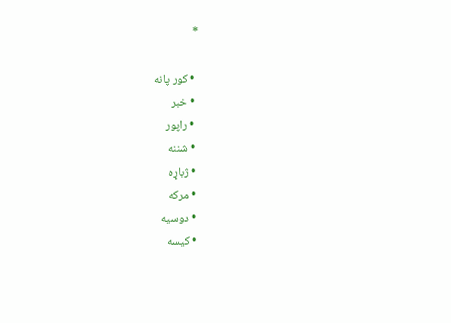*

  • کور پانه
  • خبر
  • راپور
  • شننه
  • ژباړه
  • مرکه
  • دوسیه
  • کیسه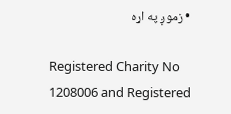• زموږ په اړه

Registered Charity No 1208006 and Registered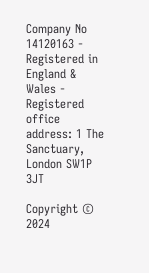Company No 14120163 - Registered in England & Wales - Registered office address: 1 The Sanctuary, London SW1P 3JT

Copyright © 2024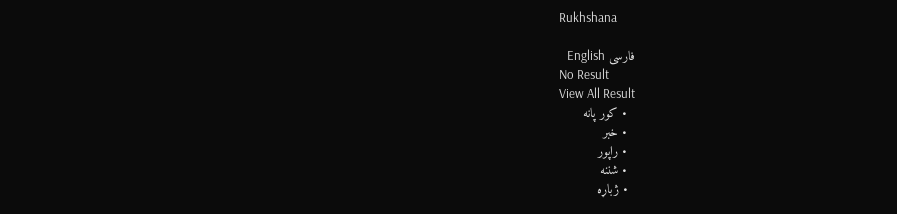Rukhshana

فارسی English
No Result
View All Result
  • کور پانه
  • خبر
  • راپور
  • شننه
  • ژباړه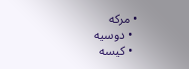• مرکه
  • دوسیه
  • کیسه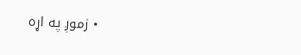• زموږ په اړه